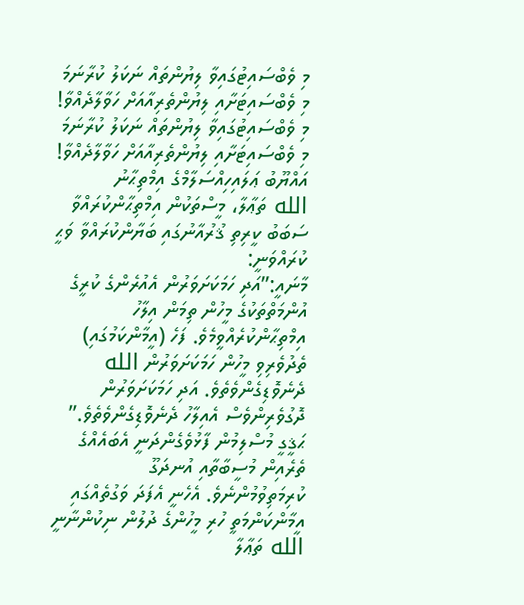މި ވެބްސައިޓުގައިވާ ލިޔުންތައް ނަކަލު ކުރާނަމަ މި ވެބްސައިޓަށާއި ލިޔުންތެރިއާއަށް ހަވާލާދެއްވާ!
މި ވެބްސައިޓުގައިވާ ލިޔުންތައް ނަކަލު ކުރާނަމަ މި ވެބްސައިޓަށާއި ލިޔުންތެރިއާއަށް ހަވާލާދެއްވާ!
އައްޔޫބު ޢަލައިހިއްސަލާމްގެ އިމްތިޙާނު
الله ތަޢާލާ، މީސްތަކުން އިމްތިޙާންކުރައްވާ ސަބަބު ކީރިތި ޤުރުއާނުގައި ބަޔާންކުރައްވާ ވަޙީ ކުރައްވަނީ:
މާނައީ:”އަދި ހަމަކަށަވަރުން އެއުރެންގެ ކުރީގެ އުންމަތްތަކުގެ މީހުން ތިމަން އިލާހު އިމްތިޙާންކުރެއްވީމެވެ. ފަހެ (އީމާންކަމުގައި) ތެދުވެރިވި މީހުން ހަމަކަށަވަރުން الله ދެނެވޮޑިގެންވެތެވެ. އަދި ހަމަކަށަވަރުން ދޮގުވެރިންވެސް އެއިލާހު ދެނެވޮޑިގެންވެތެވެ.”
ޙަޤީގީ މުސްލިމުން ފާޅުވެގެންދަނީ އެބައެއްގެ ތެރެއިން މުސީބާތާއި އުނދަގޫ ކުރިމަތިވުމުންނެވެ. އެހެނީ އެފަދަ ވަގުތެއްގައި އީމާންކަންމަތީ ހުރި މީހުންގެ ދުލުން ނިކުންނާނީ الله ތަޢާލާ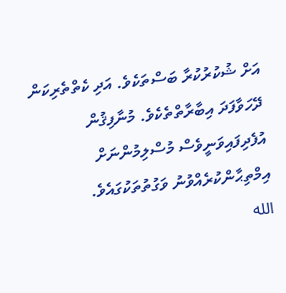އަށް ޝުކުރުކުރާ ބަސްތަކެވެ. އަދި ކެތްތެރިކަން ދޭހަވާފަދަ އިބާރާތްތެކެވެ. މުނާފިޤުން އުފެދިފައިވަނީވެސް މުސްލިމުންނަށް އިމްތިޙާންކުރެއްވުނު ވަގުތުތަކުގައެވެ.
الله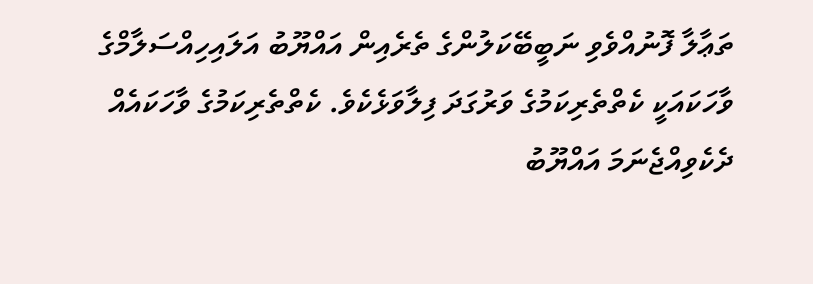ތަޢާލާ ފޮނުއްވެވި ނަބީބޭކަލުންގެ ތެރެއިން އައްޔޫބު އަލައިހިއްސަލާމްގެ ވާހަކައަކީ ކެތްތެރިކަމުގެ ވަރުގަދަ ފިލާވަޅެކެވެ. ކެތްތެރިކަމުގެ ވާހަކައެއް ދެކެވިއްޖެނަމަ އައްޔޫބު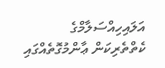އަލައިހިއްސަލާމްގެ ކެތްތެރިކަން ޢާންމުގޮތެއްގައި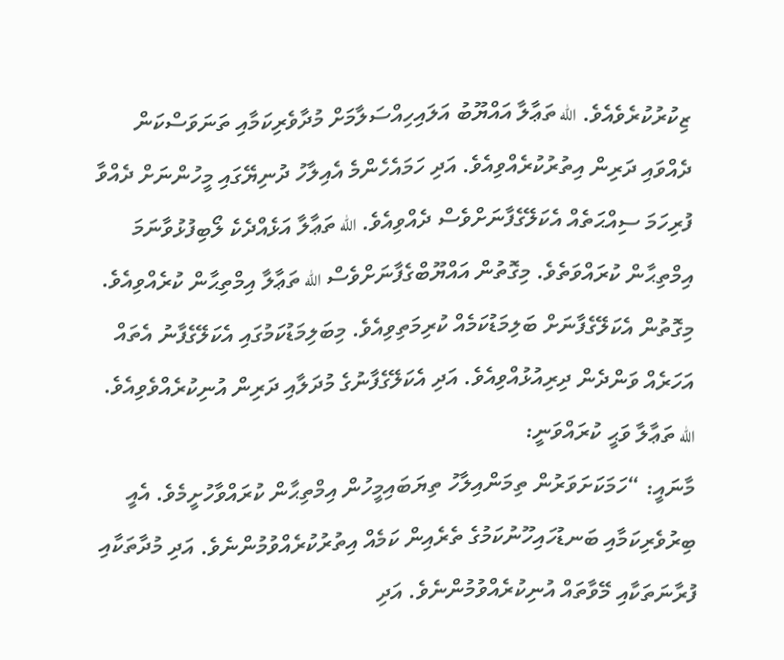ޒިކުރުކުރެވެއެވެ. الله ތަޢާލާ އައްޔޫބު އަލައިހިއްސަލާމަށް މުދާވެރިކަމާއި ތަނަވަސްކަން ދެއްވައި ދަރިން އިތުރުކުރެއްވިއެވެ. އަދި ހަމައެހެންމެ އެއިލާހު ދުނިޔޭގައި މީހުންނަށް ދެއްވާ ފުރިހަމަ ސިއްޙަތެއް އެކަލޭގެފާނަށްވެސް ދެއްވިއެވެ. الله ތަޢާލާ އަޅެއްދެކެ ލޯބިފުޅުވާނަމަ އިމްތިޙާން ކުރައްވަތެވެ. މިގޮތުން އައްޔޫބްގެފާނަށްވެސް الله ތަޢާލާ އިމްތިޙާން ކުރެއްވިއެވެ.
މިގޮތުން އެކަލޭގެފާނަށް ބަލިމަޑުކަމެއް ކުރިމަތިވިއެވެ. މިބަލިމަޑުކަމުގައި އެކަލޭގެފާނު އެތައް އަހަރެއް ވަންދެން ދިރިއުޅުއްވިއެވެ. އަދި އެކަލޭގެފާނުގެ މުދަލާއި ދަރިން އުނިކުރެއްވެވިއެވެ. الله ތަޢާލާ ވަޙީ ކުރައްވަނީ:
މާނައީ: “ހަމަކަށަވަރުން ތިމަންއިލާހު ތިޔަބައިމީހުން އިމްތިޙާން ކުރައްވާހުށީމެވެ. އެއީ ބިރުވެރިކަމާއި ބަނޑުހައިހޫނުކަމުގެ ތެރެއިން ކަމެއް އިތުރުކުރެއްވުމުންނެވެ. އަދި މުދާތަކާއި ފުރާނަތަކާއި މޭވާތައް އުނިކުރެއްވުމުންނެވެ. އަދި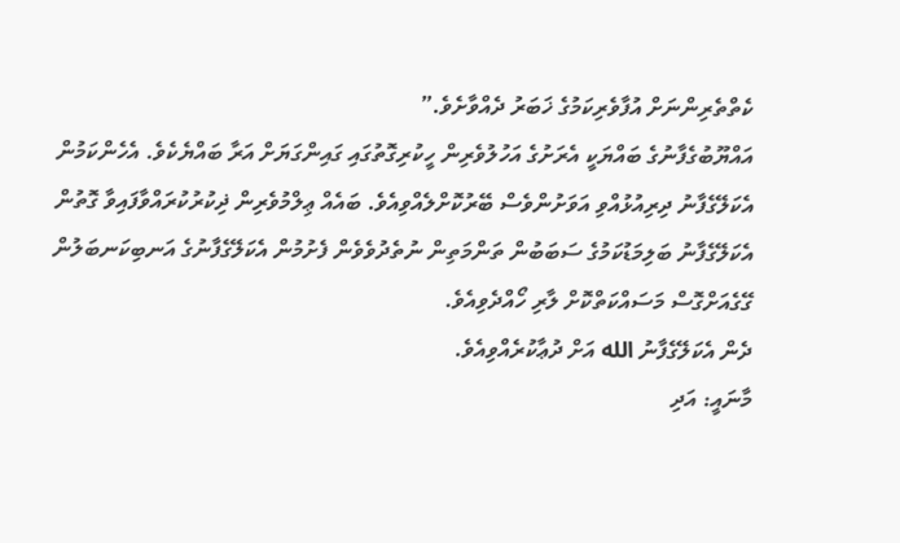ކެތްތެރިންނަށް އުފާވެރިކަމުގެ ޚަބަރު ދެއްވާށެވެ.”
އައްޔޫބުގެފާނުގެ ބައްޔަކީ އެރަށުގެ އަހުލުވެރިން ހީކުރިގޮތުގައި ގައިންގަޔަށް އަރާ ބައްޔެކެވެ. އެހެންކަމުން އެކަލޭގެފާނު ދިރިއުޅުއްވި އަވަށުންވެސް ބޭރުކޮށްލެއްވިއެވެ. ބައެއް ޢިލްމުވެރިން ޛިކުރުކުރައްވާފައިވާ ގޮތުން އެކަލޭގެފާނު ބަލިމަޑުކަމުގެ ސަބަބުން ތަންމަތިން ނުތެދުވެވެން ފެށުމުން އެކަލޭގެފާނުގެ އަނބިކަނބަލުން ގޭގެއަށްގޮސް މަސައްކަތްކޮށް ލާރި ހޯއްދެވިއެވެ.
ދެން އެކަލޭގެފާނު الله އަށް ދުޢާކުރެއްވިއެވެ.
މާނައީ: އަދި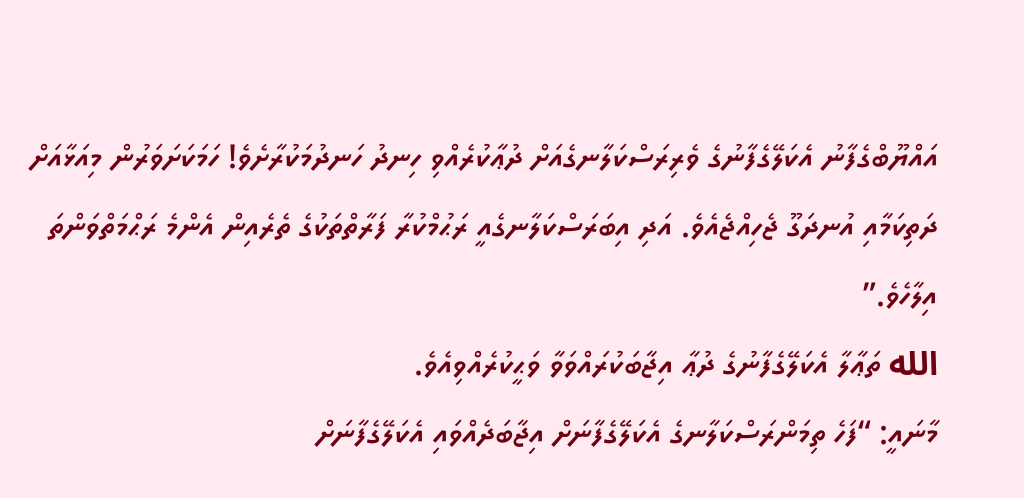އައްޔޫބްގެފާނު އެކަލޭގެފާނުގެ ވެރިރަސްކަލާނގެއަށް ދުޢާކުރެއްވި ހިނދު ހަނދުމަކުރާށެވެ! ހަމަކަށަވަރުން މިއަޅާއަށް ދަތިކަމާއި އުނދަގޫ ޖެހިއްޖެއެވެ. އަދި އިބަރަސްކަލާނގެއީ ރަޙުމްކުރާ ފަރާތްތަކުގެ ތެރެއިން އެންމެ ރަޙްމަތްވަންތަ އިލާހެވެ.”
الله ތަޢާލާ އެކަލޭގެފާނުގެ ދުޢާ އިޖާބަކުރައްވަވާ ވަޙީކުރެއްވިއެވެ.
މާނައީ: “ފަހެ ތިމަންރަސްކަލާނގެ އެކަލޭގެފާނަށް އިޖާބަދެއްވައި އެކަލޭގެފާނަށް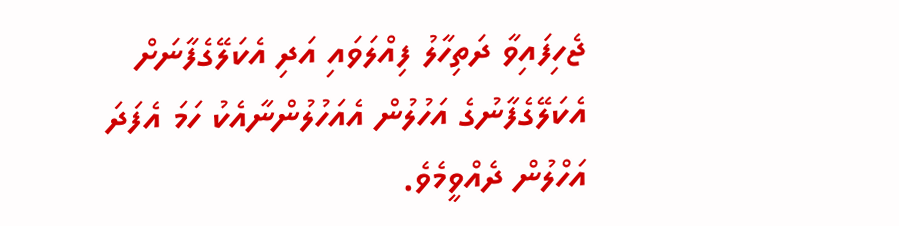ޖެހިފައިވާ ދަތިހާލު ފިއްލަވައި އަދި އެކަލޭގެފާނަށް އެކަލޭގެފާނުގެ އަހުލުން އެއަހުލުންނާއެކު ހަމަ އެފަދަ އަހްލުން ދެއްވީމެވެ.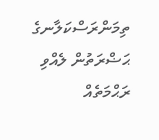ތިމަންރަސްކަލާނގެ ޙަޟްރަތުން ލެއްވި ރަޙްމަތެއް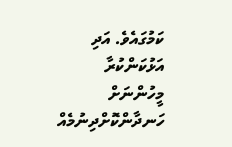ކަމުގައެވެ. އަދި އަޅުކަންކުރާ މީހުންނަށް ހަނދާންކޮށްދިނުމެއް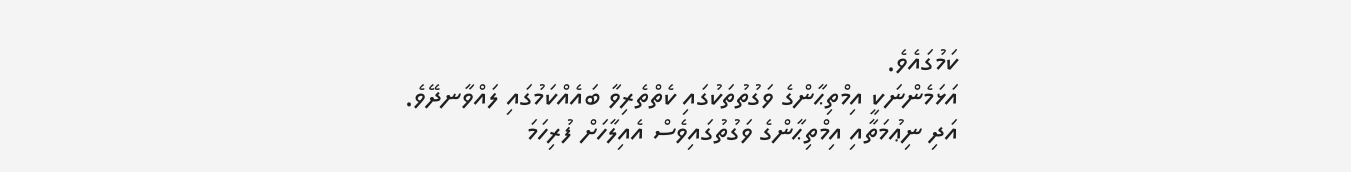ކަމުގައެވެ.
އަޅަމެންނަކީ އިމްތިޙާންގެ ވަގުތުތަކުގައި ކެތްތެރިވާ ބައެއްކަމުގައި ލައްވާނދޭވެ. އަދި ނިޢުމަތާއި އިމްތިޙާންގެ ވަގުތުގައިވެސް އެއިލާހަށް ފުރިހަމަ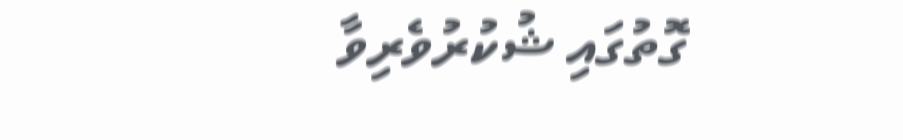ގޮތުގައި ޝުކުރުވެރިވާ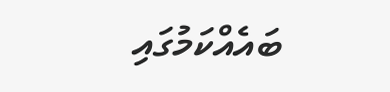ބައެއްކަމުގައި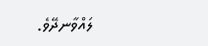ލައްވާނދޭވެ.